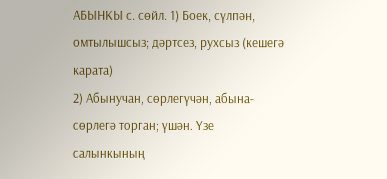АБЫНКЫ с. сөйл. 1) Боек, сүлпән, омтылышсыз; дәртсез, рухсыз (кешегә карата)
2) Абынучан, сөрлегүчән, абына-сөрлегә торган; үшән. Үзе салынкының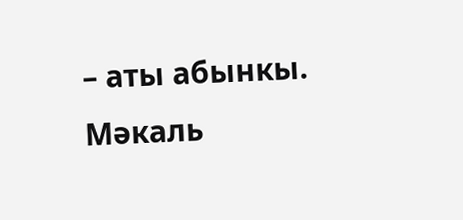– аты абынкы. Мәкаль